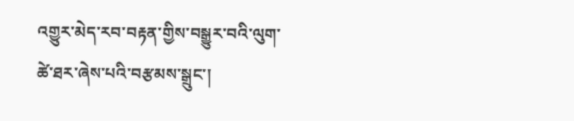འགྱུར་མེད་རབ་བརྟན་གྱིས་བསྒྱུར་བའི་ལུག་ཚེ་ཐར་ཞེས་པའི་བརྩམས་སྒྲུང་།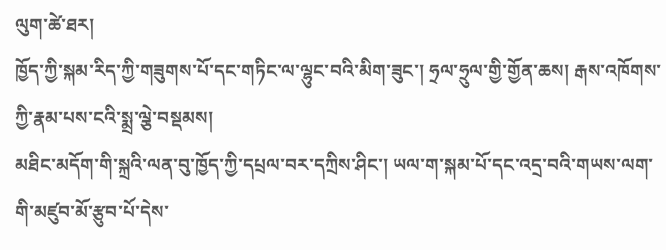ལུག་ཚེ་ཐར།
ཁྱོད་ཀྱི་སྐམ་རིད་ཀྱི་གཟུགས་པོ་དང་གཏིང་ལ་ལྷུང་བའི་མིག་ཟུང་། ཧྲལ་ཧྲུལ་གྱི་གྱོན་ཆས། རྒས་འཁོགས་ཀྱི་རྣམ་པས་ངའི་སྨྲ་ལྕེ་བསྡམས།
མཐིང་མདོག་གི་སྐྲའི་ལན་བུ་ཁྱོད་ཀྱི་དཔྲལ་བར་དཀྲིས་ཤིང་། ཡལ་ག་སྐམ་པོ་དང་འདྲ་བའི་གཡས་ལག་གི་མཛུབ་མོ་རྩུབ་པོ་དེས་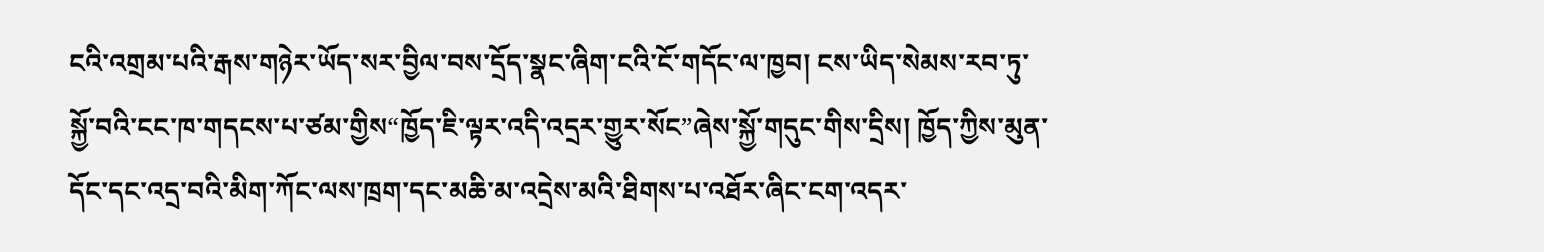ངའི་འགྲམ་པའི་རྒས་གཉེར་ཡོད་སར་བྱིལ་བས་དྲོད་སྣང་ཞིག་ངའི་ངོ་གདོང་ལ་ཁྱབ། ངས་ཡིད་སེམས་རབ་ཏུ་སྐྱོ་བའི་ངང་ཁ་གདངས་པ་ཙམ་གྱིས“ཁྱོད་ཇི་ལྟར་འདི་འདྲར་གྱུར་སོང”ཞེས་སྐྱོ་གདུང་གིས་དྲིས། ཁྱོད་ཀྱིས་མུན་དོང་དང་འདྲ་བའི་མིག་ཀོང་ལས་ཁྲག་དང་མཆི་མ་འདྲེས་མའི་ཐིགས་པ་འཐོར་ཞིང་ངག་འདར་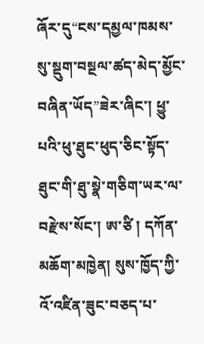ཞོར་དུ“ངས་དམྱལ་ཁམས་སུ་སྡུག་བསྔལ་ཚད་མེད་མྱོང་བཞིན་ཡོད”ཟེར་ཞིང་། ཕྱུ་པའི་ཕུ་ཐུང་ཕུད་ཅིང་སྟོད་ཐུང་གི་ཐུ་སྣེ་གཅིག་ཡར་ལ་བརྫེས་སོང་། ཨ་ཙི ། དཀོན་མཆོག་མཁྱེན། སུས་ཁྱོད་ཀྱི་འོ་འཛིན་ཟུང་བཅད་པ་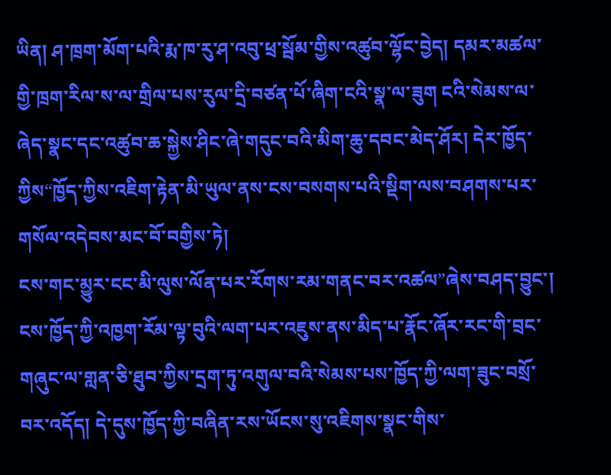ཡིན། ཤ་ཁྲག་མོག་པའི་རྨ་ཁ་རུ་ཤ་འབུ་ཕྲ་སྦོམ་གྱིས་འཚུབ་ལྷོང་བྱེད། དམར་མཚལ་གྱི་ཁྲག་རིལ་ས་ལ་གྲིལ་པས་རུལ་དྲི་བཙན་པོ་ཞིག་ངའི་སྣ་ལ་ཟུག ངའི་སེམས་ལ་ཞེད་སྣང་དང་འཚུབ་ཆ་སྐྱེས་ཤིང་ཞེ་གདུང་བའི་མིག་ཆུ་དབང་མེད་ཤོར། དེར་ཁྱོད་ཀྱིས“ཁྱོད་ཀྱིས་འཇིག་རྟེན་མི་ཡུལ་ནས་ངས་བསགས་པའི་སྡིག་ལས་བཤགས་པར་གསོལ་འདེབས་མང་བོ་བགྱིས་ཏེ།
ངས་གང་མྱུར་ངང་མི་ལུས་ལོན་པར་རོགས་རམ་གནང་བར་འཚལ”ཞེས་བཤད་བྱུང་། ངས་ཁྱོད་ཀྱི་འཁྱག་རོམ་ལྟ་བུའི་ལག་པར་འཇུས་ནས་མིད་པ་རྣོང་ཞོར་རང་གི་བྲང་གཞུང་ལ་གླན་ཅི་ཐུབ་ཀྱིས་དྲག་ཏུ་འགུལ་བའི་སེམས་པས་ཁྱོད་ཀྱི་ལག་ཟུང་བསྲོ་བར་འདོད། དེ་དུས་ཁྱོད་ཀྱི་བཞིན་རས་ཡོངས་སུ་འཇིགས་སྣང་གིས་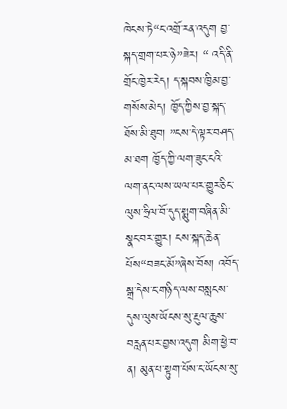ཁེངས་ཏེ“ང་འགྲོ་རན་འདུག བྱ་སྐད་གྲག་པར་ཉེ”ཟེར། “ འདི་ནི་གྲོང་ཁྱེར་རེད། ད་སྐབས་ཁྱིམ་བྱ་གསོས་མེད། ཁྱོད་ཀྱིས་བྱ་སྐད་ཐོས་མི་ཐུབ། ”ངས་དེ་ལྟར་བཤད་མ་ཐག ཁྱོད་ཀྱི་ལག་ཟུང་ངའི་ལག་ནང་ལས་ཡལ་པར་གྱུར་ཅིང་ལུས་ཧྲིལ་བོ་དུད་སྨུག་བཞིན་མི་སྣང་བར་གྱུར། ངས་སྐད་ཆེན་པོས“བཟང་མོ”ཞེས་བོས། འབོད་སྒྲ་དེས་ང་གཉིད་ལས་བསླངས་དུས་ལུས་ཡོངས་སུ་རྔུལ་ཆུས་བརླན་པར་བྱས་འདུག མིག་ཕྱེ་བ་ན། མུན་པ་སྟུག་པོས་ང་ཡོངས་སུ་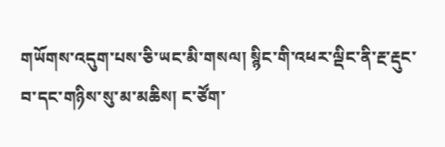གཡོགས་འདུག་པས་ཅི་ཡང་མི་གསལ། སྙིང་གི་འཕར་ལྡིང་ནི་རྔ་རྡུང་བ་དང་གཉིས་སུ་མ་མཆིས། ང་ཙོག་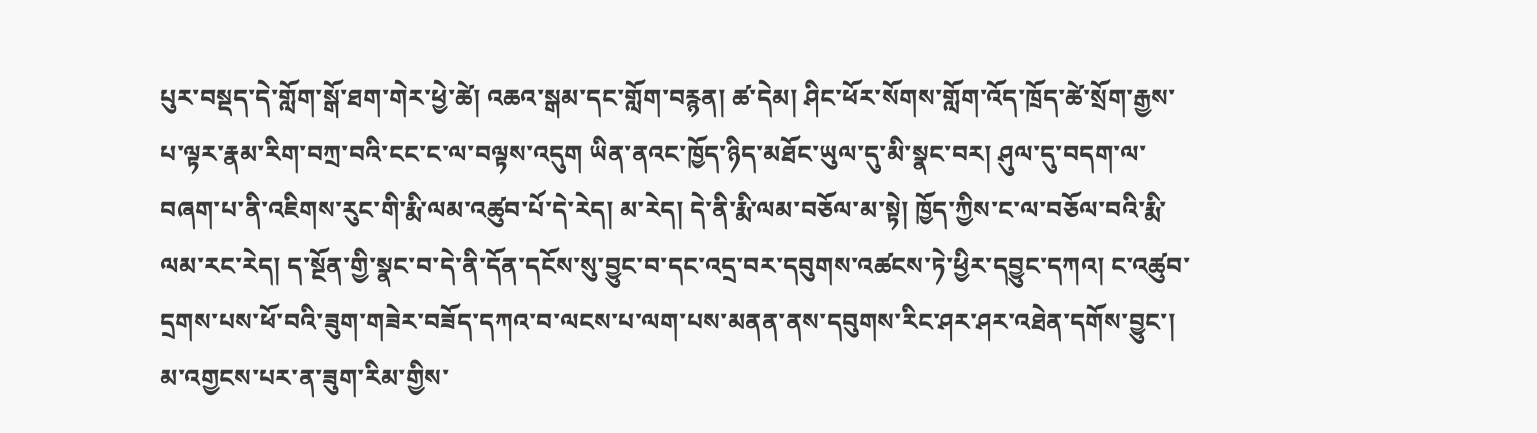པུར་བསྡད་དེ་གློག་སྒོ་ཐག་གེར་ཕྱེ་ཚེ། འཆའ་སྒམ་དང་གློག་བརྙན། ཚ་དེམ། ཤིང་ཕོར་སོགས་གློག་འོད་ཁྲོད་ཚེ་སྲོག་རྒྱས་པ་ལྟར་རྣམ་རིག་བཀྲ་བའི་ངང་ང་ལ་བལྟས་འདུག ཡིན་ནའང་ཁྱོད་ཉིད་མཐོང་ཡུལ་དུ་མི་སྣང་བར། ཤུལ་དུ་བདག་ལ་བཞག་པ་ནི་འཇིགས་རུང་གི་རྨི་ལམ་འཚུབ་པོ་དེ་རེད། མ་རེད། དེ་ནི་རྨི་ལམ་བཅོལ་མ་སྟེ། ཁྱོད་ཀྱིས་ང་ལ་བཅོལ་བའི་རྨི་ལམ་རང་རེད། ད་སྔོན་གྱི་སྣང་བ་དེ་ནི་དོན་དངོས་སུ་བྱུང་བ་དང་འདྲ་བར་དབུགས་འཚངས་ཏེ་ཕྱིར་དབྱུང་དཀའ། ང་འཚུབ་དྲགས་པས་ཕོ་བའི་ཟུག་གཟེར་བཟོད་དཀའ་བ་ལངས་པ་ལག་པས་མནན་ནས་དབུགས་རིང་ཤར་ཤར་འཐེན་དགོས་བྱུང་། མ་འགྱངས་པར་ན་ཟུག་རིམ་གྱིས་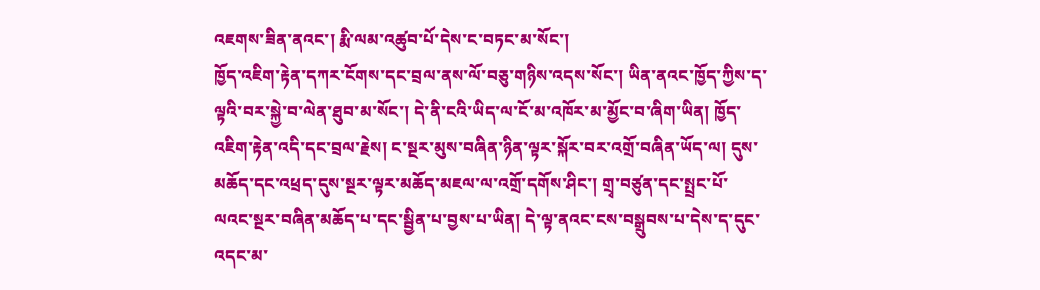འཇགས་ཟིན་ནའང་། རྨི་ལམ་འཚུབ་པོ་དེས་ང་བཏང་མ་སོང་།
ཁྱོད་འཇིག་རྟེན་དཀར་ངོགས་དང་བྲལ་ནས་ལོ་བཅུ་གཉིས་འདས་སོང་། ཡིན་ནའང་ཁྱོད་ཀྱིས་ད་ལྟའི་བར་སྐྱེ་བ་ལེན་ཐུབ་མ་སོང་། དེ་ནི་ངའི་ཡིད་ལ་ངོ་མ་འཁོར་མ་མྱོང་བ་ཞིག་ཡིན། ཁྱོད་འཇིག་རྟེན་འདི་དང་བྲལ་རྗེས། ང་སྔར་མུས་བཞིན་ཉིན་ལྟར་སྐོར་བར་འགྲོ་བཞིན་ཡོད་ལ། དུས་མཆོད་དང་འཕྲད་དུས་སྔར་ལྟར་མཆོད་མཇལ་ལ་འགྲོ་དགོས་ཤིང་། གྲྭ་བཙུན་དང་སྤྲང་པོ་ལའང་སྔར་བཞིན་མཆོད་པ་དང་སྦྱིན་པ་བྱས་པ་ཡིན། དེ་ལྟ་ནའང་ངས་བསྒྲུབས་པ་དེས་ད་དུང་འདང་མ་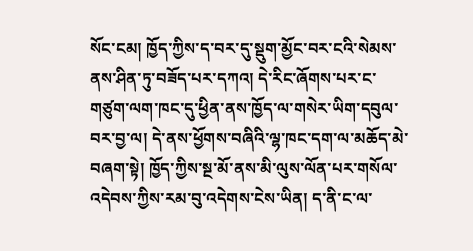སོང་ངམ། ཁྱོད་ཀྱིས་ད་བར་དུ་སྡུག་མྱོང་བར་ངའི་སེམས་ནས་ཤིན་ཏུ་བཟོད་པར་དཀའ། དེ་རིང་ཞོགས་པར་ང་གཙུག་ལག་ཁང་དུ་ཕྱིན་ནས་ཁྱོད་ལ་གསེར་ཡིག་དབུལ་བར་བྱ་ལ། དེ་ནས་ཕྱོགས་བཞིའི་ལྷ་ཁང་དག་ལ་མཆོད་མེ་བཞག་སྟེ། ཁྱོད་ཀྱིས་སྔ་མོ་ནས་མི་ལུས་ལོན་པར་གསོལ་འདེབས་ཀྱིས་རམ་བུ་འདེགས་ངེས་ཡིན། ད་ནི་ང་ལ་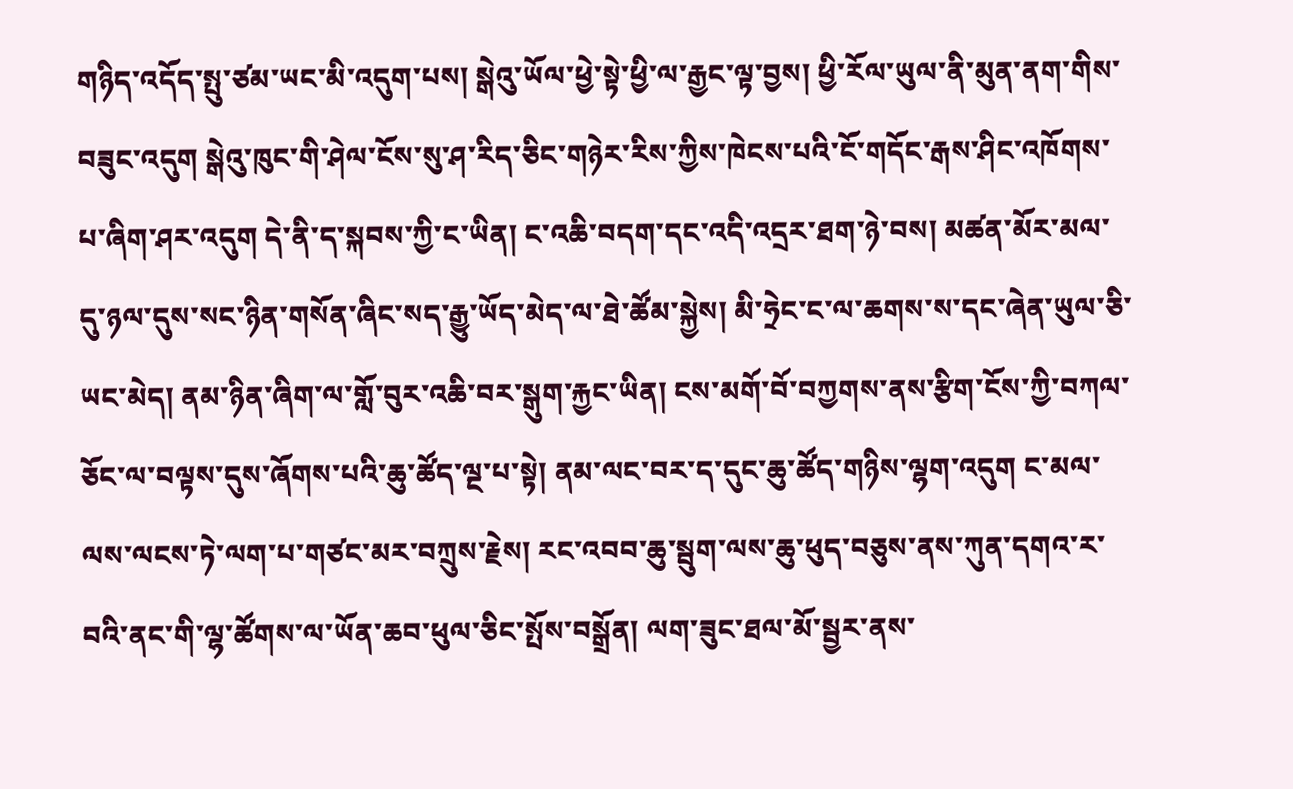གཉིད་འདོད་སྤུ་ཙམ་ཡང་མི་འདུག་པས། སྒེའུ་ཡོལ་ཕྱེ་སྟེ་ཕྱི་ལ་རྒྱང་ལྟ་བྱས། ཕྱི་རོལ་ཡུལ་ནི་མུན་ནག་གིས་བཟུང་འདུག སྒེའུ་ཁུང་གི་ཤེལ་ངོས་སུ་ཤ་རིད་ཅིང་གཉེར་རིས་ཀྱིས་ཁེངས་པའི་ངོ་གདོང་རྒས་ཤིང་འཁོགས་པ་ཞིག་ཤར་འདུག དེ་ནི་ད་སྐབས་ཀྱི་ང་ཡིན། ང་འཆི་བདག་དང་འདི་འདྲར་ཐག་ཉེ་བས། མཚན་མོར་མལ་དུ་ཉལ་དུས་སང་ཉིན་གསོན་ཞིང་སད་རྒྱུ་ཡོད་མེད་ལ་ཐེ་ཚོམ་སྐྱེས། མི་ཧྲེང་ང་ལ་ཆགས་ས་དང་ཞེན་ཡུལ་ཅི་ཡང་མེད། ནམ་ཉིན་ཞིག་ལ་གློ་བུར་འཆི་བར་སྒུག་རྐྱང་ཡིན། ངས་མགོ་བོ་བཀྱགས་ནས་རྩིག་ངོས་ཀྱི་བཀལ་ཅོང་ལ་བལྟས་དུས་ཞོགས་པའི་ཆུ་ཚོད་ལྔ་པ་སྟེ། ནམ་ལང་བར་ད་དུང་ཆུ་ཚོད་གཉིས་ལྷག་འདུག ང་མལ་ལས་ལངས་ཏེ་ལག་པ་གཙང་མར་བཀྲུས་རྗེས། རང་འབབ་ཆུ་སྦུག་ལས་ཆུ་ཕུད་བཅུས་ནས་ཀུན་དགའ་ར་བའི་ནང་གི་ལྷ་ཚོགས་ལ་ཡོན་ཆབ་ཕུལ་ཅིང་སྤོས་བསྒྲོན། ལག་ཟུང་ཐལ་མོ་སྦྱར་ནས་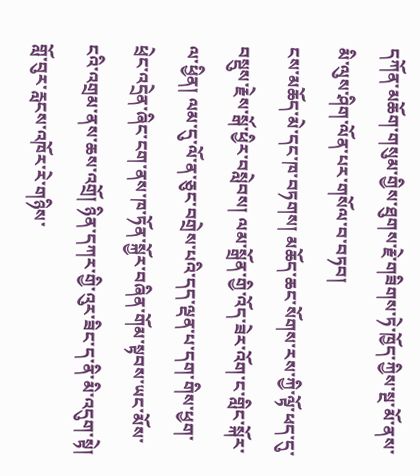དཀོན་མཆོག་གསུམ་གྱིས་ཐུགས་རྗེ་གཟིགས་ཏེ་ཁྱོད་ཀྱིས་སྔ་མོ་ནས་མི་ལུས་ཤིག་ལོན་པར་གསོལ་བ་བཏབ།
ངས་མཆོད་མེ་དང་ཁ་བཏགས། མཆོད་ཆང་སོགས་རས་ཀྱི་ལྟོ་ཕད་དུ་བསྡུས་རྗེས་སྒོ་ཕྱིར་བསླེབས། ལམ་སྒྲོན་གྱི་འོད་ཟེར་འོག་ང་གླིང་སྐོར་ལ་ཕྱིན། ལམ་དུ་ལོ་ན་ཅུང་བགྲེས་པའི་དད་ལྡན་པ་དག་གིས་ཕྱག་ཕྲེང་འདྲེན་ཞིང་ངག་ནས་ཁ་ཏོན་སྐྱོར་བཞིན་གོམ་སྟབས་ཡང་མོས་ངའི་འགྲམ་ནས་ཆས་འགྲོ། ཉིན་དཀར་གྱི་འུར་ཟིང་ད་ནི་མི་འདུག་སྟེ། གློ་བུར་རླངས་འཁོར་རེ་གཉིས་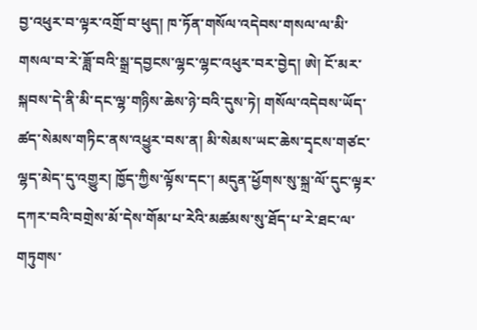བྱ་འཕུར་བ་ལྟར་འགྲོ་བ་ཕུད། ཁ་ཏོན་གསོལ་འདེབས་གསལ་ལ་མི་གསལ་བ་རེ་ཟློ་བའི་སྒྲ་དབྱངས་ལྷང་ལྷང་འཕུར་བར་བྱེད། ཨེ། ངོ་མར་སྐབས་དེ་ནི་མི་དང་ལྷ་གཉིས་ཆེས་ཉེ་བའི་དུས་ཏེ། གསོལ་འདེབས་ཡོད་ཚད་སེམས་གཏིང་ནས་འཕྱུར་བས་ན། མི་སེམས་ཡང་ཆེས་དྭངས་གཙང་ལྷད་མེད་དུ་འགྱུར། ཁྱོད་ཀྱིས་ལྟོས་དང་། མདུན་ཕྱོགས་སུ་སྐྲ་ལོ་དུང་ལྟར་དཀར་བའི་བགྲེས་མོ་དེས་གོམ་པ་རེའི་མཚམས་སུ་ཐོད་པ་རེ་ཐང་ལ་གཏུགས་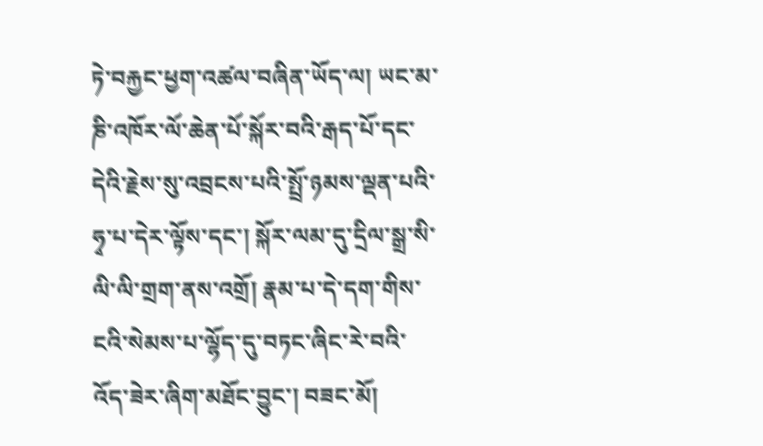ཏེ་བརྐྱང་ཕྱག་འཚལ་བཞིན་ཡོད་ལ། ཡང་མ་ཎི་འཁོར་ལོ་ཆེན་པོ་སྐོར་བའི་རྒད་པོ་དང་དེའི་རྗེས་སུ་འབྲངས་པའི་སྤྲོ་ཉམས་ལྡན་པའི་ཧྭ་པ་དེར་ལྟོས་དང་། སྐོར་ལམ་དུ་དྲིལ་སྒྲ་སི་ལི་ལི་གྲག་ནས་འགྲོ། རྣམ་པ་དེ་དག་གིས་ངའི་སེམས་པ་ལྷོད་དུ་བཏང་ཞིང་རེ་བའི་འོད་ཟེར་ཞིག་མཐོང་བྱུང་། བཟང་མོ།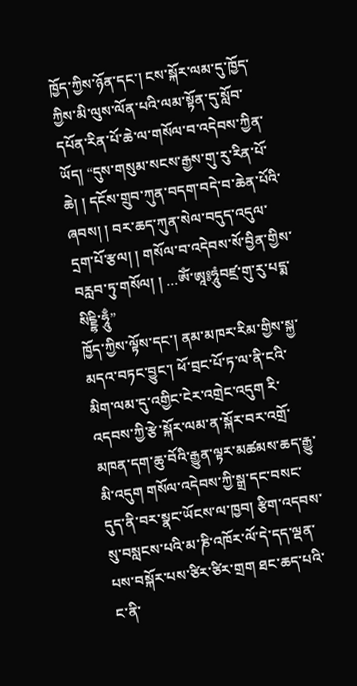ཁྱོད་ཀྱིས་ཉོན་དང་། ངས་སྐོར་ལམ་དུ་ཁྱོད་ཀྱིས་མི་ལུས་ལོན་པའི་ལམ་སྟོན་དུ་སློབ་དཔོན་རིན་པོ་ཆེ་ལ་གསོལ་བ་འདེབས་ཀྱིན་ཡོད། “དུས་གསུམ་སངས་རྒྱས་གུ་རུ་རིན་པོ་ཆེ། ། དངོས་གྲུབ་ཀུན་བདག་བདེ་བ་ཆེན་པོའི་ཞབས། ། བར་ཆད་ཀུན་སེལ་བདུད་འདུལ་དྲག་པོ་རྩལ། ། གསོལ་བ་འདེབས་སོ་བྱིན་གྱིས་བརླབ་ཏུ་གསོལ། ། ...ཨོཾ་ཨཱ༔ཧཱུཾབཛྲ་གུ་རུ་པདྨ་སིངྔྷི་ཧཱུྃ”
ཁྱོད་ཀྱིས་ལྟོས་དང་། ནམ་མཁར་རིམ་གྱིས་སྐྱ་མདའ་བཏང་བྱུང་། ཕོ་བྲང་པོ་ཏ་ལ་ནི་ངའི་མིག་ལམ་དུ་འགྱིང་ངེར་འགྲེང་འདུག རི་འདབས་ཀྱི་རྩེ་སྐོར་ལམ་ན་སྐོར་བར་འགྲོ་མཁན་དག་ཆུ་བོའི་རྒྱུན་ལྟར་མཚམས་ཆད་རྒྱུ་མི་འདུག གསོལ་འདེབས་ཀྱི་སྒྲ་དང་བསང་དུད་ནི་བར་སྣང་ཡོངས་ལ་ཁྱབ། རྩིག་འདབས་སུ་བསླངས་པའི་མ་ཎི་འཁོར་ལོ་དེ་དད་ལྡན་པས་བསྐོར་པས་ཙིར་ཙིར་གྲག ཐང་ཆད་པའི་ང་ནི་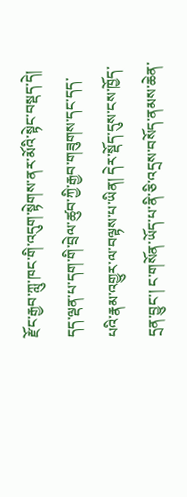རྫོང་རྒྱབ་ཀླུ་ཁང་གི་འདུག་སྟེགས་ནར་མོའི་སྟེང་བསྡད་དེ། དད་ལྡན་པ་དག་གི་བྲེལ་ཚུབ་ཀྱི་རྒྱབ་གཟུགས་དང་དད་པའི་རྣམ་འགྱུར་ལ་བལྟས་པ་ཡིན། དེར་སྡོད་དུས་ངས་ཁྱོད་དྲན་བྱུང་། ང་གསོན་ཡོད་པ་ནི་ཅི་འདྲས་བསོད་ནམས་ཆེན་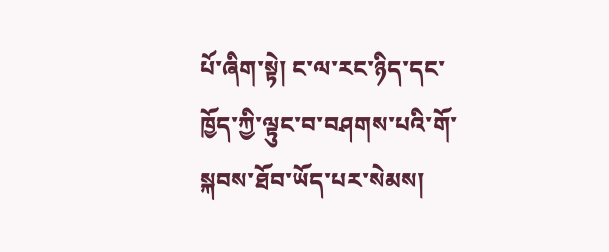པོ་ཞིག་སྟེ། ང་ལ་རང་ཉིད་དང་ཁྱོད་ཀྱི་ལྟུང་བ་བཤགས་པའི་གོ་སྐབས་ཐོབ་ཡོད་པར་སེམས།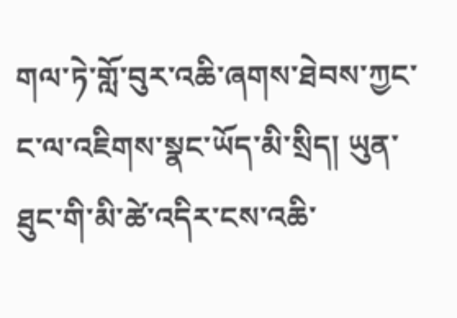གལ་ཏེ་གློ་བུར་འཆི་ཞགས་ཐེབས་ཀྱང་ང་ལ་འཇིགས་སྣང་ཡོད་མི་སྲིད། ཡུན་ཐུང་གི་མི་ཚེ་འདིར་ངས་འཆི་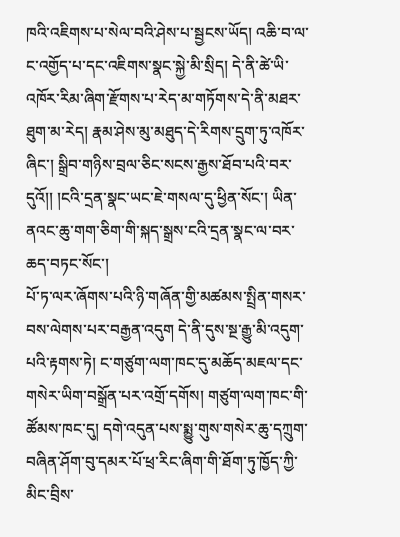ཁའི་འཇིགས་པ་སེལ་བའི་ཤེས་པ་སྦྱངས་ཡོད། འཆི་བ་ལ་ང་འགྱོད་པ་དང་འཇིགས་སྣང་སྐྱེ་མི་སྲིད། དེ་ནི་ཚེ་ཡི་འཁོར་རིམ་ཞིག་རྫོགས་པ་རེད་མ་གཏོགས་དེ་ནི་མཐར་ཐུག་མ་རེད། རྣམ་ཤེས་མུ་མཐུད་དེ་རིགས་དྲུག་ཏུ་འཁོར་ཞིང་། སྒྲིབ་གཉིས་བྲལ་ཅིང་སངས་རྒྱས་ཐོབ་པའི་བར་དུའོ།། །ངའི་དྲན་སྣང་ཡང་ཇེ་གསལ་དུ་ཕྱིན་སོང་། ཡིན་ནའང་ཆུ་གག་ཅིག་གི་སྐད་སྒྲས་ངའི་དྲན་སྣང་ལ་བར་ཆད་བཏང་སོང་།
པོ་ཏ་ལར་ཞོགས་པའི་ཉི་གཞོན་གྱི་མཚམས་སྤྲིན་གསར་བས་ལེགས་པར་བརྒྱན་འདུག དེ་ནི་དུས་སྔ་རྒྱུ་མི་འདུག་པའི་རྟགས་ཏེ། ང་གཙུག་ལག་ཁང་དུ་མཆོད་མཇལ་དང་གསེར་ཡིག་བསྒྲོན་པར་འགྲོ་དགོས། གཙུག་ལག་ཁང་གི་ཚོམས་ཁང་དུ། དགེ་འདུན་པས་སྨྱུ་གུས་གསེར་ཆུ་དཀྲུག་བཞིན་ཤོག་བུ་དམར་པོ་ཕྲ་རིང་ཞིག་གི་ཐོག་ཏུ་ཁྱོད་ཀྱི་མིང་བྲིས་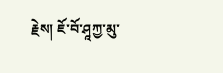རྗེས། ཇོ་བོ་ཤཱཀྱ་མུ་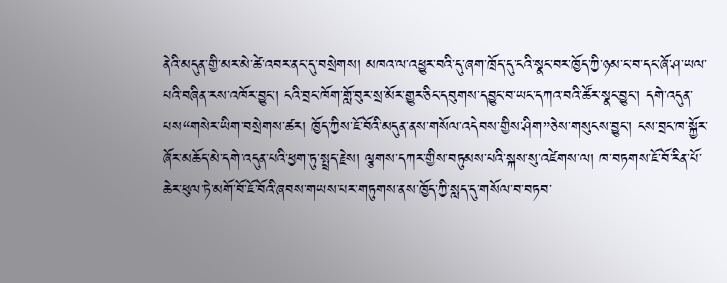ནེའི་མདུན་གྱི་མར་མེ་ཚེ་འབར་ནང་དུ་བསྲེགས། མཁའ་ལ་འཕྱུར་བའི་དུ་ཞག་ཁྲོད་དུ་ངའི་སྣང་བར་ཁྱོད་ཀྱི་ཉམ་ང་བ་དང་ཞོ་ཤ་ཡལ་པའི་བཞིན་རས་འཁོར་བྱུང་། ངའི་བྲང་ཁོག་གློ་བུར་སྲ་མོར་གྱུར་ཅིང་དབུགས་དབྱུང་བ་ཡང་དཀའ་བའི་ཚོར་སྣང་བྱུང་། དགེ་འདུན་པས“གསེར་ཡིག་བསྲེགས་ཚར། ཁྱོད་ཀྱིས་ཇོ་བོའི་མདུན་ནས་གསོལ་འདེབས་གྱིས་ཤིག”ཅེས་གསུངས་བྱུང་། ངས་བྲང་ཁ་སྐྱོར་ཞོར་མཆོད་མེ་དགེ་འདུན་པའི་ཕྱག་ཏུ་སྤྲད་རྗེས། ལྕགས་དཀར་གྱིས་བཏུམས་པའི་སྐས་སུ་འཛེགས་ལ། ཁ་བཏགས་ཇོ་བོ་རིན་པོ་ཆེར་ཕུལ་ཏེ་མགོ་བོ་ཇོ་བོའི་ཞབས་གཡས་པར་གཏུགས་ནས་ཁྱོད་ཀྱི་སླད་དུ་གསོལ་བ་བཏབ་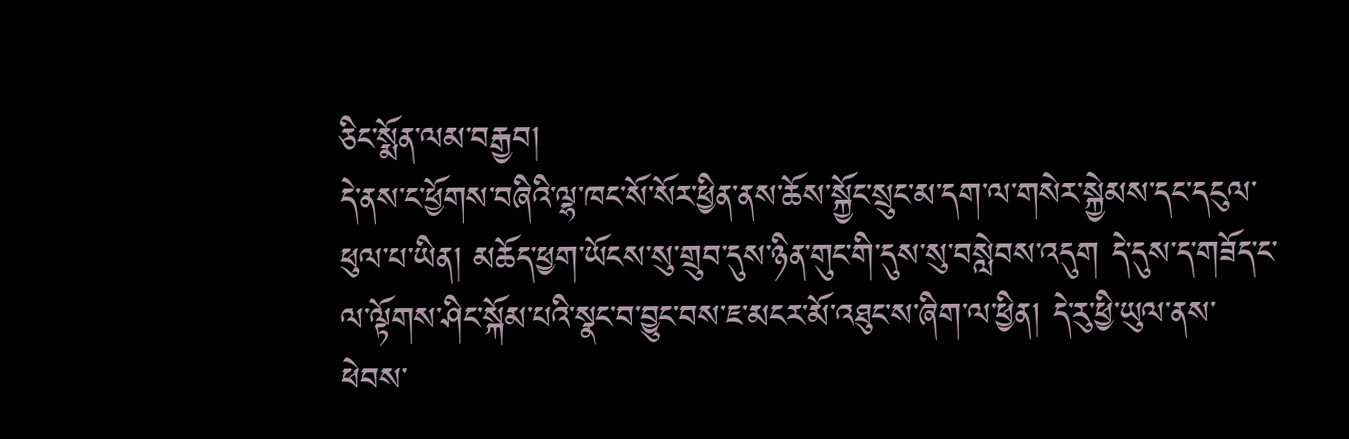ཅིང་སྨོན་ལམ་བརྒྱབ།
དེ་ནས་ང་ཕྱོགས་བཞིའི་ལྷ་ཁང་སོ་སོར་ཕྱིན་ནས་ཆོས་སྐྱོང་སྲུང་མ་དག་ལ་གསེར་སྐྱེམས་དང་དངུལ་ཕུལ་པ་ཡིན། མཆོད་ཕྱག་ཡོངས་སུ་གྲུབ་དུས་ཉིན་གུང་གི་དུས་སུ་བསླེབས་འདུག དེ་དུས་ད་གཟོད་ང་ལ་ལྟོགས་ཤིང་སྐོམ་པའི་སྣང་བ་བྱུང་བས་ཇ་མངར་མོ་འཐུང་ས་ཞིག་ལ་ཕྱིན། དེ་རུ་ཕྱི་ཡུལ་ནས་ཕེབས་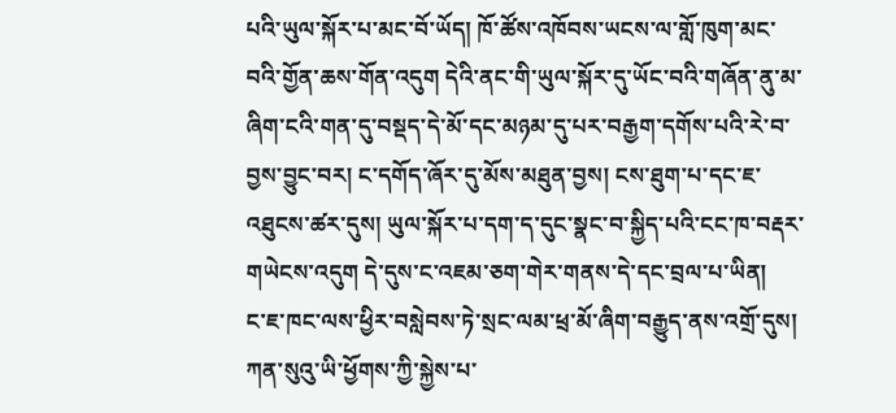པའི་ཡུལ་སྐོར་པ་མང་བོ་ཡོད། ཁོ་ཚོས་འཁོབས་ཡངས་ལ་གློ་ཁུག་མང་བའི་གྱོན་ཆས་གོན་འདུག དེའི་ནང་གི་ཡུལ་སྐོར་དུ་ཡོང་བའི་གཞོན་ནུ་མ་ཞིག་ངའི་གན་དུ་བསྡད་དེ་མོ་དང་མཉམ་དུ་པར་བརྒྱག་དགོས་པའི་རེ་བ་བྱས་བྱུང་བར། ང་དགོད་ཞོར་དུ་མོས་མཐུན་བྱས། ངས་ཐུག་པ་དང་ཇ་འཐུངས་ཚར་དུས། ཡུལ་སྐོར་པ་དག་ད་དུང་སྣང་བ་སྐྱིད་པའི་ངང་ཁ་བརྡར་གཡེངས་འདུག དེ་དུས་ང་འཇམ་ཅག་གེར་གནས་དེ་དང་བྲལ་པ་ཡིན།
ང་ཇ་ཁང་ལས་ཕྱིར་བསླེབས་ཏེ་སྲང་ལམ་ཕྲ་མོ་ཞིག་བརྒྱུད་ནས་འགྲོ་དུས། ཀན་སུའུ་ཡི་ཕྱོགས་ཀྱི་སྐྱེས་པ་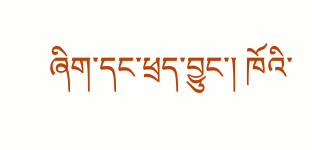ཞིག་དང་ཕྲད་བྱུང་། ཁོའི་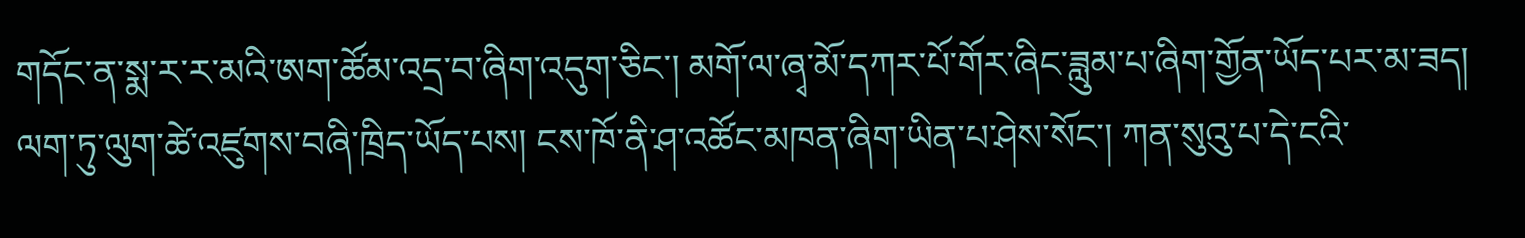གདོང་ན་སྨ་ར་ར་མའི་ཨག་ཚོམ་འདྲ་བ་ཞིག་འདུག་ཅིང་། མགོ་ལ་ཞྭ་མོ་དཀར་པོ་གོར་ཞིང་ཟླུམ་པ་ཞིག་གྱོན་ཡོད་པར་མ་ཟད། ལག་ཏུ་ལུག་ཚེ་འཛུགས་བཞི་ཁྲིད་ཡོད་པས། ངས་ཁོ་ནི་ཤ་འཚོང་མཁན་ཞིག་ཡིན་པ་ཤེས་སོང་། ཀན་སུའུ་པ་དེ་ངའི་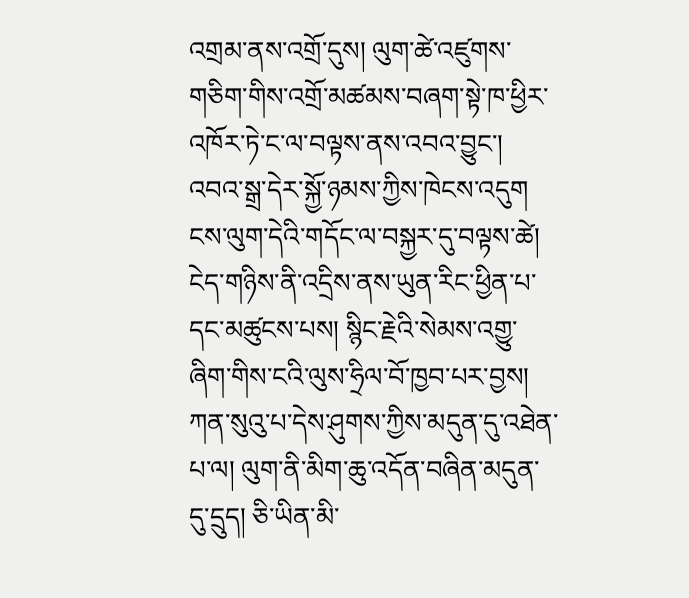འགྲམ་ནས་འགྲོ་དུས། ལུག་ཚེ་འཛུགས་གཅིག་གིས་འགྲོ་མཚམས་བཞག་སྟེ་ཁ་ཕྱིར་འཁོར་ཏེ་ང་ལ་བལྟས་ནས་འབའ་བྱུང་། འབའ་སྒྲ་དེར་སྐྱོ་ཉམས་ཀྱིས་ཁེངས་འདུག ངས་ལུག་དེའི་གདོང་ལ་བསྐྱར་དུ་བལྟས་ཚེ། ངེད་གཉིས་ནི་འདྲིས་ནས་ཡུན་རིང་ཕྱིན་པ་དང་མཚུངས་པས། སྙིང་རྗེའི་སེམས་འགྱུ་ཞིག་གིས་ངའི་ལུས་ཧྲིལ་བོ་ཁྱབ་པར་བྱས། ཀན་སུའུ་པ་དེས་ཤུགས་ཀྱིས་མདུན་དུ་འཐེན་པ་ལ། ལུག་ནི་མིག་ཆུ་འདོན་བཞིན་མདུན་དུ་དྲུད། ཅི་ཡིན་མི་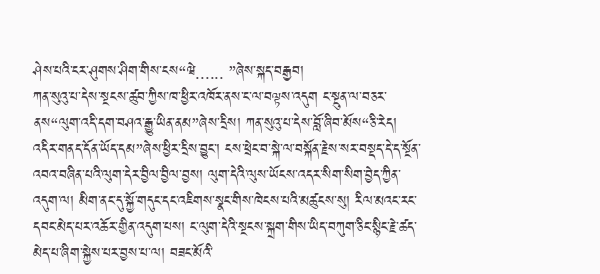ཤེས་པའི་ངར་ཤུགས་ཤིག་གིས་ངས“ཝེ...... ”ཞེས་སྐད་བརྒྱབ།
ཀན་སུའུ་པ་དེས་སྔངས་ཚུབ་ཀྱིས་ཁ་ཕྱིར་འཁོར་ནས་ང་ལ་བལྟས་འདུག ང་སྔུན་ལ་བཅར་ནས“ལུག་འདི་དག་བཤའ་རྒྱུ་ཡིན་ནམ”ཞེས་དྲིས། ཀན་སུའུ་པ་དེས་བློ་ཞིབ་མོས“ཅི་རེད། འདིར་གནད་དོན་ཡོད་དམ”ཞེས་ཕྱིར་དྲིས་བྱུང་། ངས་ཕྲེང་བ་སྐེ་ལ་བསྐོན་རྗེས་སར་བསྡད་དེ་ད་སྔོན་འབའ་བཞིན་པའི་ལུག་དེར་བྱིལ་བྱིལ་བྱས། ལུག་དེའི་ལུས་ཡོངས་འདར་སིག་སིག་བྱེད་ཀྱིན་འདུག་ལ། མིག་ནང་དུ་སྐྱོ་གདུང་དང་འཇིགས་སྣང་གིས་ཁེངས་པའི་མཚུངས་སུ། རིལ་མའང་རང་དབང་མེད་པར་འཆོར་གྱིན་འདུག་པས། ང་ལུག་དེའི་སྔངས་སྐྲག་གིས་ཡིད་བཀུག་ཅིང་སྙིང་རྗེ་ཚད་མེད་པ་ཞིག་སྐྱེས་པར་བྱས་པ་ལ། བཟང་མོའི་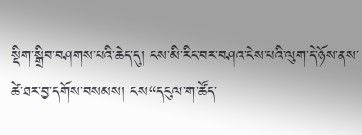སྡིག་སྒྲིབ་བཤགས་པའི་ཆེད་དུ། ངས་མི་རིང་བར་བཤའ་ངེས་པའི་ལུག་དེ་ཉོས་ནས་ཚེ་ཐར་བྱ་དགོས་བསམས། ངས“དངུལ་ག་ཚོད་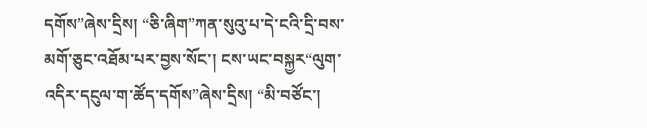དགོས”ཞེས་དྲིས། “ཅི་ཞིག”ཀན་སུའུ་པ་དེ་ངའི་དྲི་བས་མགོ་ཅུང་འཐོམ་པར་བྱས་སོང་། ངས་ཡང་བསྐྱར“ལུག་འདིར་དངུལ་ག་ཚོད་དགོས”ཞེས་དྲིས། “མི་བཙོང་།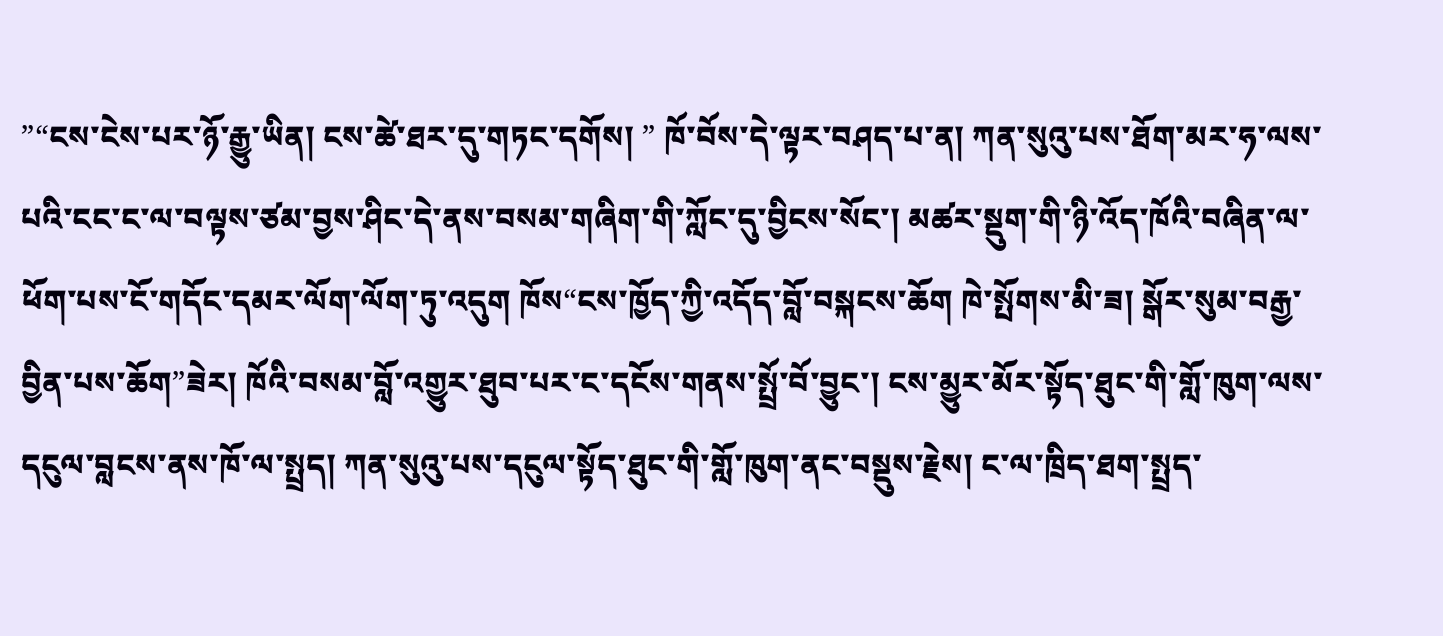”“ངས་ངེས་པར་ཉོ་རྒྱུ་ཡིན། ངས་ཚེ་ཐར་དུ་གཏང་དགོས། ” ཁོ་བོས་དེ་ལྟར་བཤད་པ་ན། ཀན་སུའུ་པས་ཐོག་མར་ཧ་ལས་པའི་ངང་ང་ལ་བལྟས་ཙམ་བྱས་ཤིང་དེ་ནས་བསམ་གཞིག་གི་ཀློང་དུ་བྱིངས་སོང་། མཚར་སྡུག་གི་ཉི་འོད་ཁོའི་བཞིན་ལ་ཕོག་པས་ངོ་གདོང་དམར་ལོག་ལོག་ཏུ་འདུག ཁོས“ངས་ཁྱོད་ཀྱི་འདོད་བློ་བསྐངས་ཆོག ཁེ་སྤོགས་མི་ཟ། སྒོར་སུམ་བརྒྱ་བྱིན་པས་ཆོག”ཟེར། ཁོའི་བསམ་བློ་འགྱུར་ཐུབ་པར་ང་དངོས་གནས་སྤྲོ་བོ་བྱུང་། ངས་མྱུར་མོར་སྟོད་ཐུང་གི་གློ་ཁུག་ལས་དངུལ་བླངས་ནས་ཁོ་ལ་སྤྲད། ཀན་སུའུ་པས་དངུལ་སྟོད་ཐུང་གི་གློ་ཁུག་ནང་བསྡུས་རྗེས། ང་ལ་ཁྲིད་ཐག་སྤྲད་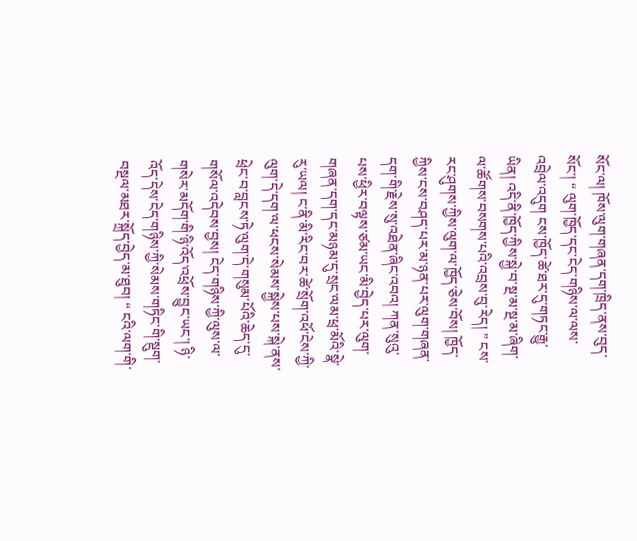སོང་ལ། ཁོས་ལུག་གཞན་དག་ཁྲིད་ནས་བུད་སོང་། “ ལུག་ཁྱོད་དང་ངེད་གཉིས་ལ་ལས་འབྲེལ་འདུག ངས་ཁྱོད་ཚེ་ཐར་དུ་གཏང་རྒྱུ་ཡིན། འདི་ནི་ཁྱོད་ཀྱིས་སྐྱེ་བ་སྔ་མ་སྔ་མ་ཞིག་ལ་ཚོགས་བསགས་པའི་འབྲས་བུ་རེད། ” ངས་རང་ཤུགས་ཀྱིས་ལུག་ལ་ཁྱོད་ཅེས་བོས། ཁྱོད་ཀྱིས་ངས་བཤད་པར་མ་ཉན་པར་ལུག་གཞན་དག་གི་རྗེས་སུ་འཐེན་ཞིང་འབའ། ཀན་སུའུ་པས་ཕྱིར་བལྟས་ཙམ་ཡང་མི་བྱེད་པར་ལུག་གཞན་དག་དང་མཉམ་དུ་སྲང་ལམ་ཕྲ་མོའི་སྣེ་རུ་ཡལ། ང་ནི་མི་རིང་བར་ཚེ་སྲོག་འཕོ་ངེས་ཀྱི་ལུག་དེ་དག་ལ་ཕངས་སེམས་སྐྱེས་པས་སྐེ་ནས་ཕྲེང་བ་བླངས་ཏེ་ལུག་དེ་གསུམ་པོའི་ཆེད་དུ་གསོལ་འདེབས་བྱས། ངེད་གཉིས་ཀྱི་ལུས་ལ་གསེར་མདོག་གི་ཉི་འོད་འཕྲོས་བྱུང་ཡང་། ཉི་འོད་དེས་ངེད་གཉིས་ཀྱི་སེམས་གཏིང་གི་སྡུག་བསྔལ་མཐར་སྐྲོད་བྱེད་མ་ཐུབ། “ ངའི་ལག་གི་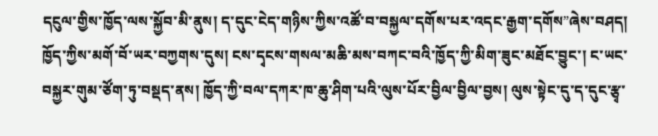དངུལ་གྱིས་ཁྱོད་ལས་སྐྱོབ་མི་ནུས། ད་དུང་ངེད་གཉིས་ཀྱིས་འཚོ་བ་བསྐྱལ་དགོས་པར་འདང་རྒྱག་དགོས”ཞེས་བཤད། ཁྱོད་ཀྱིས་མགོ་བོ་ཡར་བཀྱགས་དུས། ངས་དྭངས་གསལ་མཆི་མས་བཀང་བའི་ཁྱོད་ཀྱི་མིག་ཟུང་མཐོང་བྱུང་། ང་ཡང་བསྐྱར་གུམ་ཙོག་ཏུ་བསྡད་ནས། ཁྱོད་ཀྱི་བལ་དཀར་ཁ་ཆུ་ཤིག་པའི་ལུས་པོར་བྱིལ་བྱིལ་བྱས། ལུས་སྟེང་དུ་ད་དུང་རྩྭ་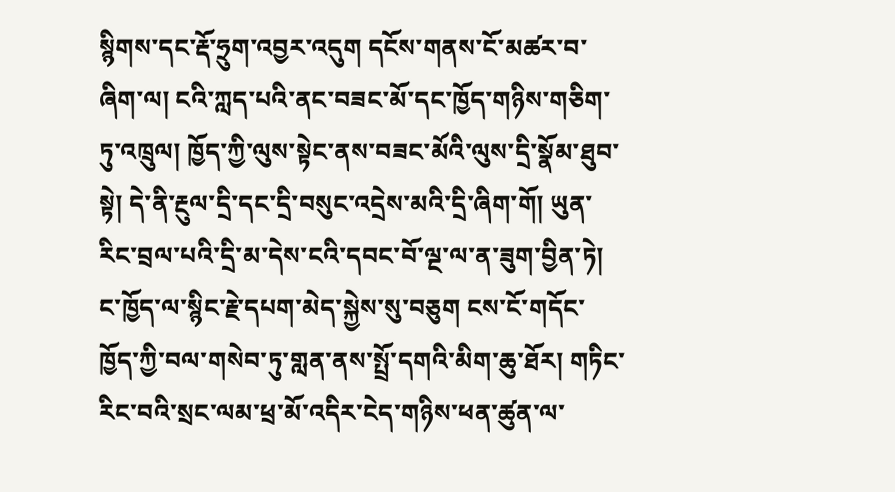སྙིགས་དང་རྡོ་ཧྲུག་འབྱར་འདུག དངོས་གནས་ངོ་མཚར་བ་ཞིག་ལ། ངའི་ཀླད་པའི་ནང་བཟང་མོ་དང་ཁྱོད་གཉིས་གཅིག་ཏུ་འཁྲུལ། ཁྱོད་ཀྱི་ལུས་སྟེང་ནས་བཟང་མོའི་ལུས་དྲི་སྣོམ་ཐུབ་སྟེ། དེ་ནི་རྔུལ་དྲི་དང་དྲི་བསུང་འདྲེས་མའི་དྲི་ཞིག་གོ། ཡུན་རིང་བྲལ་པའི་དྲི་མ་དེས་ངའི་དབང་བོ་ལྔ་ལ་ན་ཟུག་བྱིན་ཏེ། ང་ཁྱོད་ལ་སྙིང་རྗེ་དཔག་མེད་སྐྱེས་སུ་བཅུག ངས་ངོ་གདོང་ཁྱོད་ཀྱི་བལ་གསེབ་ཏུ་གླན་ནས་སྤྲོ་དགའི་མིག་ཆུ་ཐོར། གཏིང་རིང་བའི་སྲང་ལམ་ཕྲ་མོ་འདིར་ངེད་གཉིས་ཕན་ཚུན་ལ་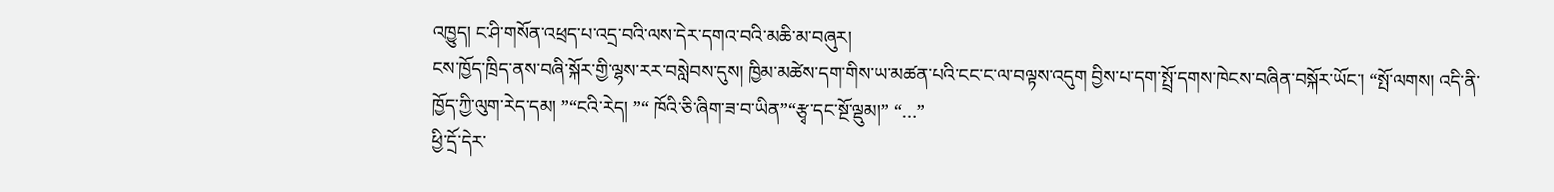འཁྱུད། ང་ཤི་གསོན་འཕྲད་པ་འདྲ་བའི་ལས་དེར་དགའ་བའི་མཆི་མ་བཞུར།
ངས་ཁྱོད་ཁྲིད་ནས་བཞི་སྐོར་གྱི་ལྷས་རར་བསླེབས་དུས། ཁྱིམ་མཚེས་དག་གིས་ཡ་མཚན་པའི་ངང་ང་ལ་བལྟས་འདུག བྱིས་པ་དག་སྤྲོ་དགས་ཁེངས་བཞིན་བསྐོར་ཡོང་། “སྤོ་ལགས། འདི་ནི་ཁྱོད་ཀྱི་ལུག་རེད་དམ། ”“ངའི་རེད། ”“ ཁོའི་ཅི་ཞིག་ཟ་བ་ཡིན”“རྩྭ་དང་སྔོ་ལྡུམ།” “…”
ཕྱི་དྲོ་དེར་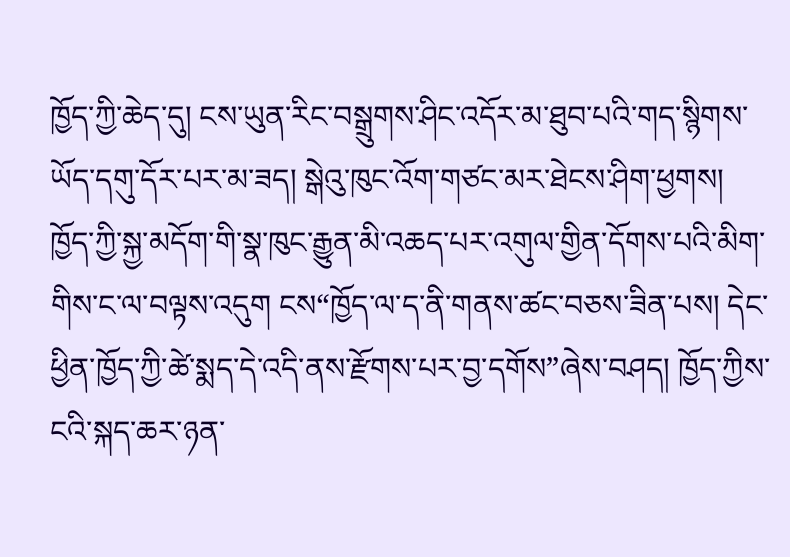ཁྱོད་ཀྱི་ཆེད་དུ། ངས་ཡུན་རིང་བསྒྲུགས་ཤིང་འདོར་མ་ཐུབ་པའི་གད་སྙིགས་ཡོད་དགུ་དོར་པར་མ་ཟད། སྒེའུ་ཁུང་འོག་གཙང་མར་ཐེངས་ཤིག་ཕྱགས། ཁྱོད་ཀྱི་སྐྱ་མདོག་གི་སྣ་ཁུང་རྒྱུན་མི་འཆད་པར་འགུལ་གྱིན་དོགས་པའི་མིག་གིས་ང་ལ་བལྟས་འདུག ངས“ཁྱོད་ལ་ད་ནི་གནས་ཚང་བཅས་ཟིན་པས། དེང་ཕྱིན་ཁྱོད་ཀྱི་ཚེ་སྨད་དེ་འདི་ནས་རྫོགས་པར་བྱ་དགོས”ཞེས་བཤད། ཁྱོད་ཀྱིས་ངའི་སྐད་ཆར་ཉན་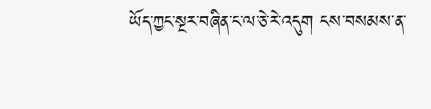ཡོད་ཀྱང་སྔར་བཞིན་ང་ལ་ཅེ་རེ་འདུག ངས་བསམས་ན་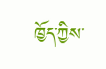ཁྱོད་ཀྱིས་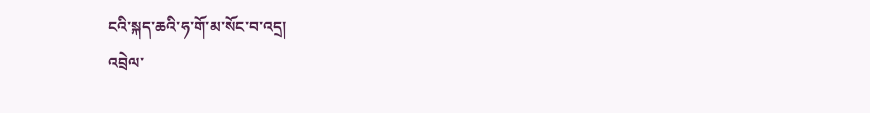ངའི་སྐད་ཆའི་ཧ་གོ་མ་སོང་བ་འདྲ།
འབྲེལ་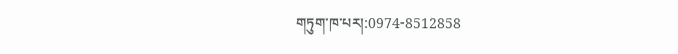གཏུག་ཁ་པར།:0974-8512858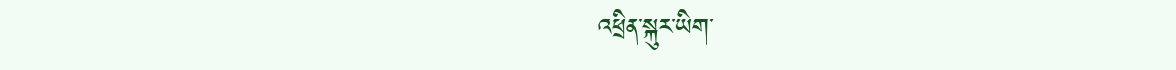འཕྲིན་སྐུར་ཡིག་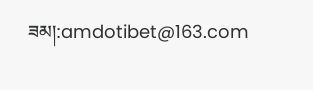ཟམ།:amdotibet@163.com